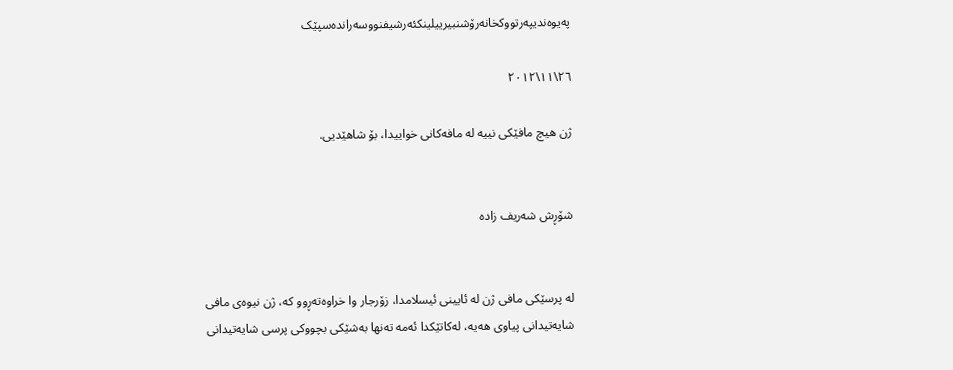په‌یوه‌ندیپه‌رتووکخانه‌رۆشنبیرییلینکئه‌رشیفنووسه‌رانده‌سپێک

٢٦\١١\٢٠١٢

ژن ھیچ مافێکی نییە لە مافەکانی خواییدا، بۆ شاهێدیی.


شۆڕش شەریف زادە


لە پرسێکی مافی ژن لە ئایینی ئیسلامدا، زۆرجار وا خراوەتەڕوو کە، ژن نیوەی مافی شایەتیدانی پیاوی ھەیە، لەکاتێکدا ئەمە تەنھا بەشێکی بچووکی پرسی شایەتیدانی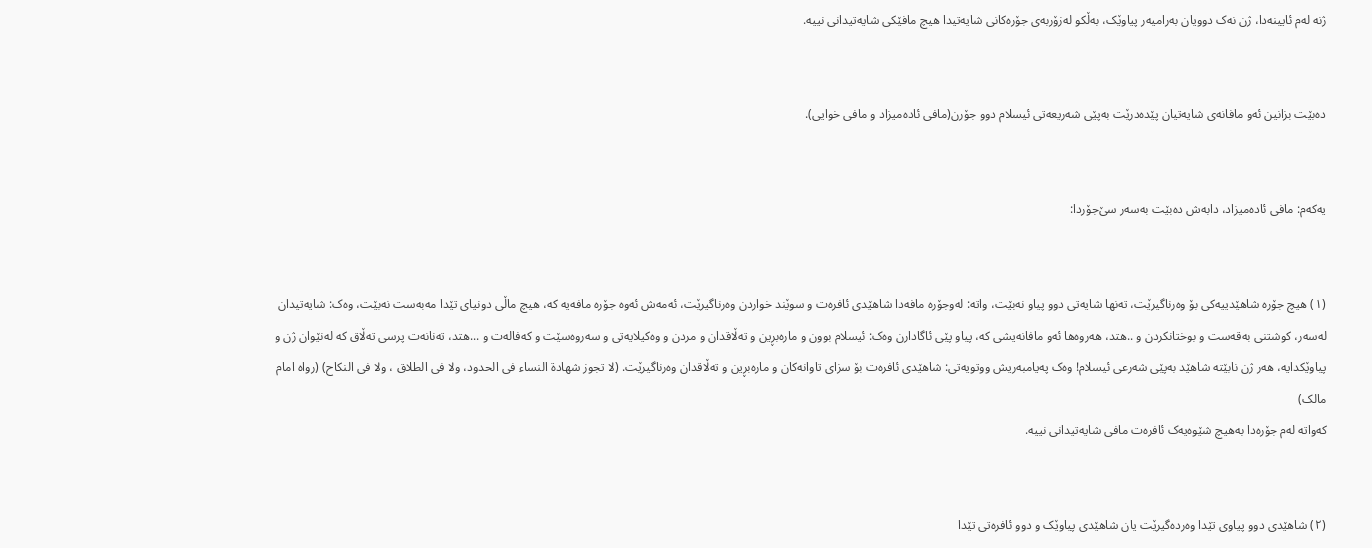ژنە لەم ئایینەدا، ژن نەک دوویان بەرامیەر پیاوێک، بەڵکو لەزۆربەی جۆرەکانی شایەتیدا ھیچ مافێکی شایەتیدانی نییە.


دەبێت بزانین ئەو مافانەی شایەتیان پێدەدرێت بەپێی شەریعەتی ئیسلام دوو جۆرن(مافی ئادەمیزاد و مافی خوایی).


یەکەم: مافی ئادەمیزاد، دابەش دەبێت بەسەر سێ‌جۆردا:


(١) ھیچ جۆرە شاهێدییەکی بۆ وەرناگیرێت، تەنھا شایەتی دوو پیاو نەبێت، واتە: لەوجۆرە مافەدا شاھێدی ئافرەت و سوێند خواردن وەرناگیرێت، ئەمەش ئەوە جۆرە مافەیە کە، ھیچ ماڵی دونیای تێدا مەبەست نەبێت، وەک: شایەتیدان لەسەر، کوشتنی بەقەست و بوختانکردن و ..ھتد، ھەروەھا ئەو مافانەیشی کە، پیاو پێی ئاگادارن وەک: ئیسلام بوون و مارەبڕین و تەڵاقدان و مردن و وەکیلایەتی و سەروەسێت و کەفالەت و ...ھتد، تەنانەت پرسی تەڵاق کە لەنێوان ژن و پیاوێکدایە، ھەر ژن نابێتە شاھێد بەپێی شەرعی ئیسلام! وەک پەیامبەریش ووتویەتی: شاھێدی ئافرەت بۆ سزای تاوانەکان و مارەبڕین و تەڵاقدان وەرناگیرێت. (لا تجوز شھادة النساء فی الحدود، ولا فی الطلاق ، ولا فی النکاح) (رواە امام مالک)
کەواتە لەم جۆرەدا بەھیچ شێوەیەک ئافرەت مافی شایەتیدانی نییە.


(٢) شاھێدی دوو پیاوی تێدا وەردەگیرێت یان شاھێدی پیاوێک و دوو ئافرەتی تێدا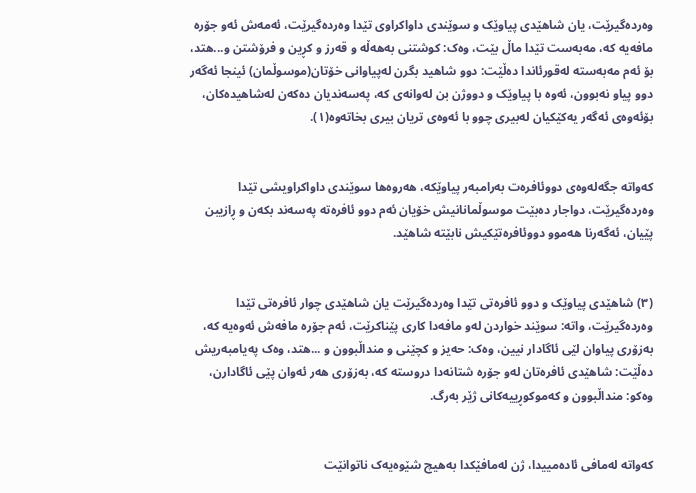وەردەگیرێت، یان شاھێدی پیاوێک و سوێندی داواکراوی تێدا وەردەگیرێت، ئەمەش ئەو جۆرە مافەیە کە، مەبەست تێدا ماڵ بێت، وەک: کوشتنی بەھەڵە و قەرز و کڕین و فرۆشتن و...ھتد، بۆ ئەم مەبەستە لەقورئاندا دەڵێت: دوو شاھید بگرن لەپیاوانی خۆتان(موسوڵمان) ئینجا ئەگەر دوو پیاو نەبوون، ئەوە با پیاوێک و دووژن بن لەوانەی کە، پەسەندیان دەکەن لەشاھیدەکان، بۆئەوەی ئەگەر یەکێکیان لەبیری چوو با ئەوەی تریان بیری بخاتەوە(١).


کەواتە جگەلەوەی دووئافرەت بەرامبەر پیاوێکە، ھەروەھا سوێندی داواکراویشی تێدا وەردەگیرێت، دواجار دەبێت موسوڵمانانیش خۆیان ئەم دوو ئافرەتە پەسەند بکەن و ڕازیبن پێیان، ئەگەرنا ھەموو دووئافرەتێکیش نابێتە شاھێد.


(٣) شاھێدی پیاوێک و دوو ئافرەتی تێدا وەردەگیرێت یان شاھێدی چوار ئافرەتی تێدا وەردەگیرێت، واتە: سوێند خواردن لەو مافەدا کاری پێناکرێت، ئەم جۆرە مافەش ئەوەیە کە، بەزۆری پیاوان لێی ئاگادار نیین، وەک: حەیز و کچێنی و منداڵبوون و ...ھتد، وەک پەیامبەریش دەڵێت: شاھێدی ئافرەتان لەو جۆرە شتانەدا دروستە کە، بەزۆری ھەر ئەوان پێی ئاگادارن، وەکو: منداڵبوون و کەموکوڕییەکانی ژێر بەرگ.


کەواتە لەمافی ئادەمییدا، ژن لەمافێکدا بەھیچ شێوەیەک ناتوانێت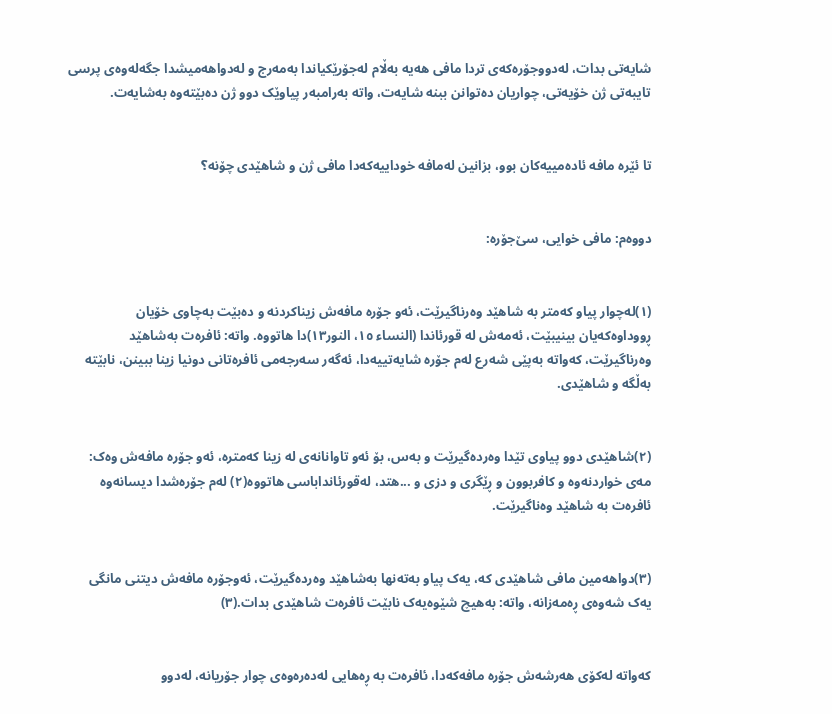شایەتی بدات، لەدووجۆرەکەی تردا مافی ھەیە بەڵام لەجۆرێکیاندا بەمەرج و لەدواھەمیشدا جگەلەوەی پرسی تایبەتی ژن خۆیەتی، چواریان دەتوانن ببنە شایەت، واتە بەرامبەر پیاوێک دوو ژن دەبێتەوە بەشایەت.


تا ئێرە مافە ئادەمییەکان بوو، بزانین لەمافە خوداییەکەدا مافی ژن و شاھێدی چۆنە؟


دووەم: مافی خوایی، سێ‌جۆرە:


(١)لەچوار پیاو کەمتر بە شاھێد وەرناگیرێت، ئەو جۆرە مافەش زیناکردنە و دەبێت بەچاوی خۆیان ڕووداوەکەیان بینیبێت، ئەمەش لە قورئاندا (النساء ١٥، النور١٣)دا ھاتووە. واتە: ئافرەت بەشاھێد وەرناگیرێت، کەواتە بەپێی شەرع لەم جۆرە شایەتییەدا، ئەگەر سەرجەمی ئافرەتانی دونیا زینا ببینن، نابێتە بەڵگە و شاھێدی.


(٢)شاھێدی دوو پیاوی تێدا وەردەگیرێت و بەس، بۆ ئەو تاوانانەی لە زینا کەمترە، ئەو جۆرە مافەش وەک: مەی خواردنەوە و کافربوون و ڕێگری و دزی و ...ھتد، لەقورئانداباسی ھاتووە(٢) لەم جۆرەشدا دیسانەوە ئافرەت بە شاھێد وەناگیرێت.


(٣)دواھەمین مافی شاھێدی کە، یەک پیاو بەتەنھا بەشاھێد وەردەگیرێت، ئەوجۆرە مافەش دیتنی مانگی یەک شەوەی ڕەمەزانە، واتە: بەھیچ شێوەیەک نابێت ئافرەت شاھێدی بدات.(٣)


کەواتە لەکۆی ھەرشەش جۆرە مافەکەدا، ئافرەت بە ڕەھایی لەدەرەوەی چوار جۆریانە، لەدوو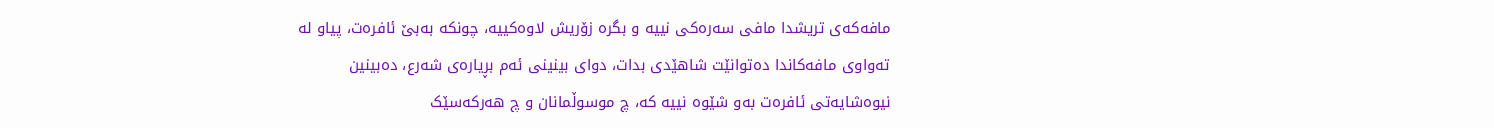مافەکەی تریشدا مافی سەرەکی نییە و بگرە زۆریش لاوەکییە، چونکە بەبێ ئافرەت، پیاو لە تەواوی مافەکاندا دەتوانێت شاھێدی بدات، دوای بینینی ئەم بڕیارەی شەرع، دەبینین نیوەشایەتی ئافرەت بەو شێوە نییە کە، چ موسوڵمانان و چ ھەرکەسێک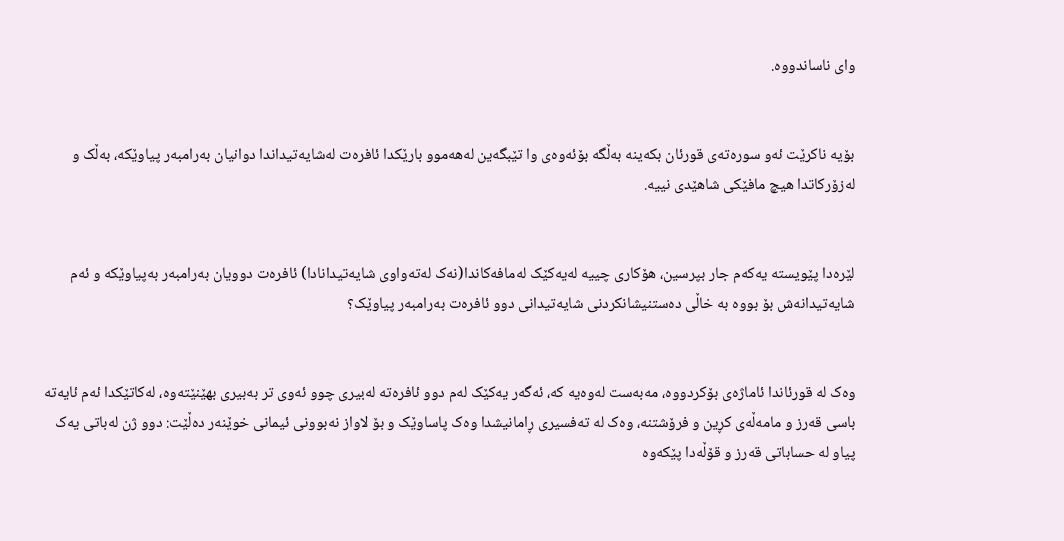وای ناساندووە.


بۆیە ناکرێت ئەو سورەتەی قورئان بکەینە بەڵگە بۆئەوەی وا تێبگەین لەھەموو بارێکدا ئافرەت لەشایەتیداندا دوانیان بەرامبەر پیاوێکە، بەڵک و لەزۆرکاتدا ھیچ مافێکی شاھێدی نییە.


لێرەدا پێویستە یەکەم جار بپرسین، ھۆکاری چییە لەیەکێک لەمافەکاندا(نەک لەتەواوی شایەتیدانادا) ئافرەت دوویان بەرامبەر بەپیاوێکە و ئەم شایەتیدانەش بۆ بووە بە خاڵی دەستنیشانکردنی شایەتیدانی دوو ئافرەت بەرامبەر پیاوێک؟


وەک لە قورئاندا ئاماژەی بۆکردووە، مەبەست لەوەیە کە، ئەگەر یەکێک لەم دوو ئافرەتە لەبیری چوو ئەوی تر بەبیری بھێنێتەوە، لەکاتێکدا ئەم ئایەتە باسی قەرز و مامەڵەی کڕین و فرۆشتنە، وەک لە تەفسیری ڕامانیشدا وەک پاساوێک و بۆ لاواز نەبوونی ئیمانی خوێنەر دەڵێت: دوو ژن لەباتی یەک پیاو لە حساباتی قەرز و قۆڵەدا پێکەوە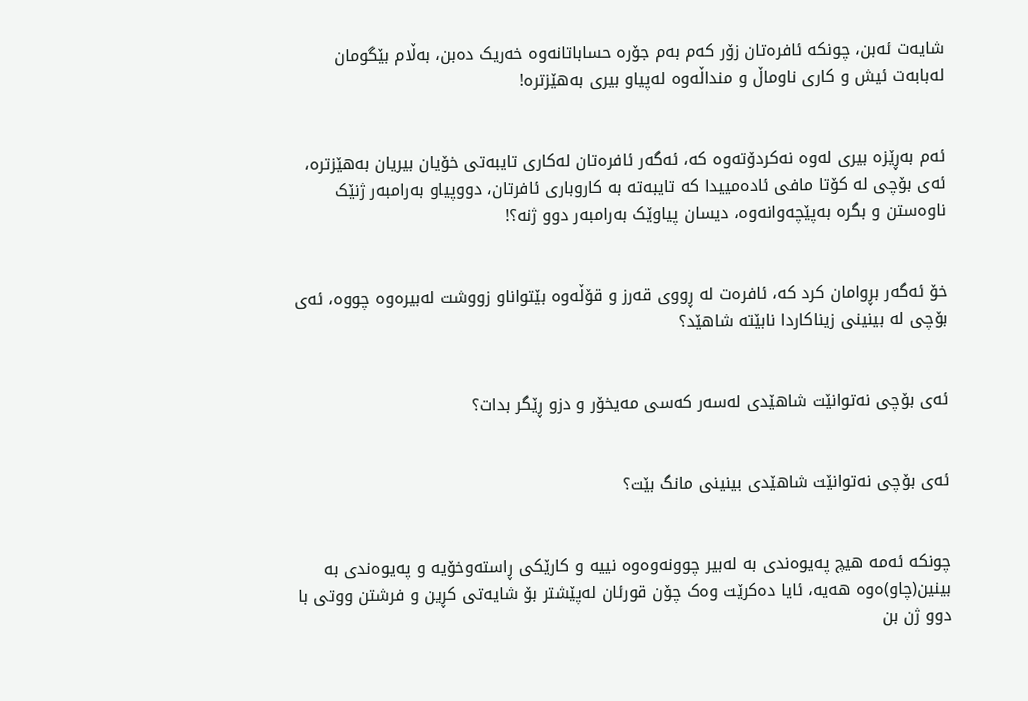شایەت ئەبن، چونکە ئافرەتان زۆر کەم بەم جۆرە حساباتانەوە خەریک دەبن، بەڵام بێگومان لەبابەت ئیش و کاری ناوماڵ و منداڵەوە لەپیاو بیری بەھێزترە!


ئەم بەڕێزە بیری لەوە نەکردۆتەوە کە، ئەگەر ئافرەتان لەکاری تایبەتی خۆیان بیریان بەھێزترە، ئەی بۆچی لە کۆتا مافی ئادەمییدا کە تایبەتە بە کارو‌باری ئافرتان، دووپیاو بەرامبەر ژنێک ناوەستن و بگرە بەپێچەوانەوە، دیسان پیاوێک بەرامبەر دوو ژنە؟!


خۆ ئەگەر بڕوامان کرد کە، ئافرەت لە ڕووی قەرز و قۆڵەوە بێتواناو زووشت لەبیرەوە چووە، ئەی بۆچی لە بینینی زیناکاردا نابێتە شاھێد؟


ئەی بۆچی نەتوانێت شاھێدی لەسەر کەسی مەیخۆر و دزو ڕێگر بدات؟


ئەی بۆچی نەتوانێت شاھێدی بینینی مانگ بێت؟


چونکە ئەمە ھیچ پەیوەندی بە لەبیر چوونەوەوە نییە و کارێکی ڕاستەوخۆیە و پەیوەندی بە بینین(چاو)ەوە ھەیە، ئایا دەکرێت وەک چۆن قورئان لەپێشتر بۆ شایەتی کڕین و فرشتن ووتی با دوو ژن بن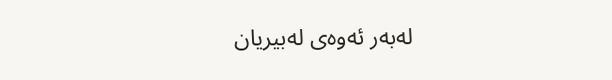لەبەر ئەوەی لەبیریان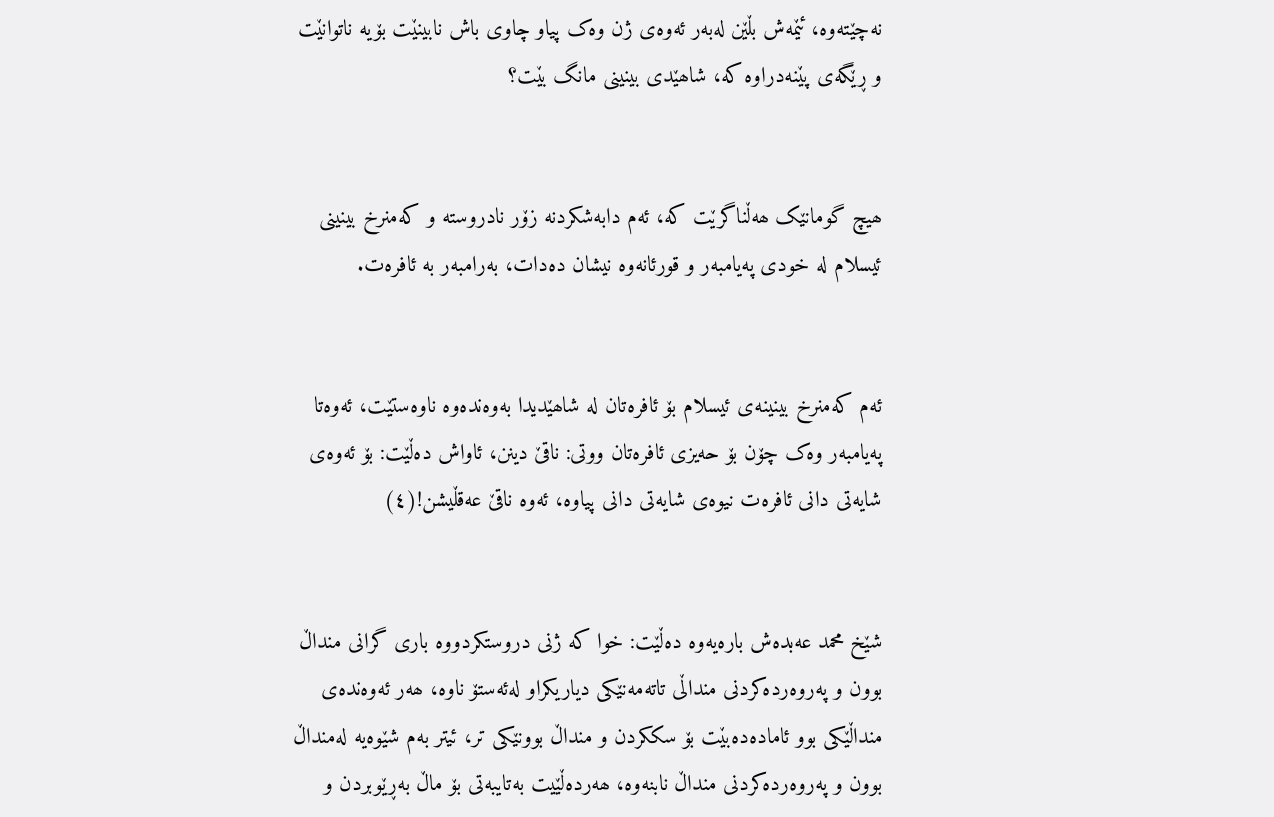نەچێتەوە، ئێمەش بڵێن لەبەر ئەوەی ژن وەک پیاو چاوی باش نابینێت بۆیە ناتوانێت و ڕێگەی پێنەدراوە کە، شاھێدی بینینی مانگ بێت؟


ھیچ گومانێک ھەڵناگرێت کە، ئەم دابەشکردنە زۆر نادروستە و کەمنرخ بینینی ئیسلام لە خودی پەیامبەر و قورئانەوە نیشان دەدات، بەرامبەر بە ئافرەت.


ئەم کەمنرخ بینینەی ئیسلام بۆ ئافرەتان لە شاھێدیدا بەوەندەوە ناوەستێت، ئەوەتا پەیامبەر وەک چۆن بۆ حەیزی ئافرەتان ووتی: ناقێ دینن، ئاواش دەڵێت: بۆ ئەوەی شایەتی دانی ئافرەت نیوەی شایەتی دانی پیاوە، ئەوە ناقێ عەقڵیشن!(٤)


شێخ محمد عەبدەش بارەیەوە دەڵێت: خوا کە ژنی دروستکردووە باری گرانی منداڵ بوون و پەروەردەکردنی منداڵی تاتەمەنێکی دیاریکراو لەئەستۆ ناوە، ھەر ئەوەندەی منداڵێکی بوو ئامادەدەبێت بۆ سککردن و منداڵ بوونێکی تر، ئیتر بەم شێوەیە لەمنداڵ بوون و پەروەردەکردنی منداڵ نابنەوە، ھەردەڵێیت بەتایبەتی بۆ ماڵ بەڕێوبردن و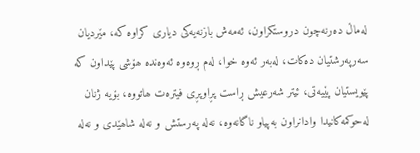لەماڵ دەرنەچون دروستکراون، ئەمەش بازنەیەکی دیاری کراوە کە، مێردیان سەرپەرشتیان دەکات، لەبەر ئەوە خوا، لەم ڕوەوە ئەوەندە ھۆشی پێداون کە پێویستیان پێیەتی، ئیتر شەرعیش ڕاست پڕاوپڕی فیترەت ھاتووە، بۆیە ژنان لەحوکمەکانیدا وادانراون بەپیاو ناگانەوە، نەلە پەرستش و نەلە شاھێدی و نەلە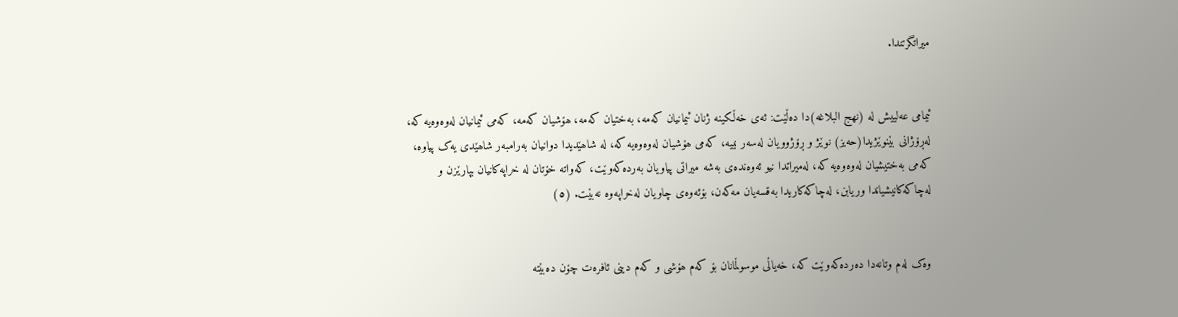میراتگرتندا.


ئیمامی عەلییش لە (نھج البلاغە)دا دەڵێت: ئەی خەڵکینە ژنان ئیمانیان کەمە، بەختیان کەمە، ھۆشیان کەمە، کەمی ئیمانیان لەوەوەیە کە، لەڕۆژانی بێنوێژیدا(حەیز) نوێژ و ڕۆژوویان لەسەر نییە، کەمی ھۆشیان لەوەوەیە کە، لە شاھێدیدا دوانیان بەرامبەر شاھێدی یەک پیاوە، کەمی بەختیشیان لەوەوەیە کە، لەمیراتدا نیو ئەوەندەی بەشە میراتی پیاویان بەردەکەوێت، کەواتە خۆتان لە خراپەکانیان بپارێزن و لەچاکەکانیشیاندا وریابن، لەچاکەکاریدا بەقسەیان مەکەن، بۆئەوەی چاویان لەخراپەوە نەبێت. (٥)


وەک لەم وتانەدا دەردەکەوێت کە، خەیاڵی موسوڵمانان بۆ کەم ھۆشی و کەم دینی ئافرەت چۆن دەبێتە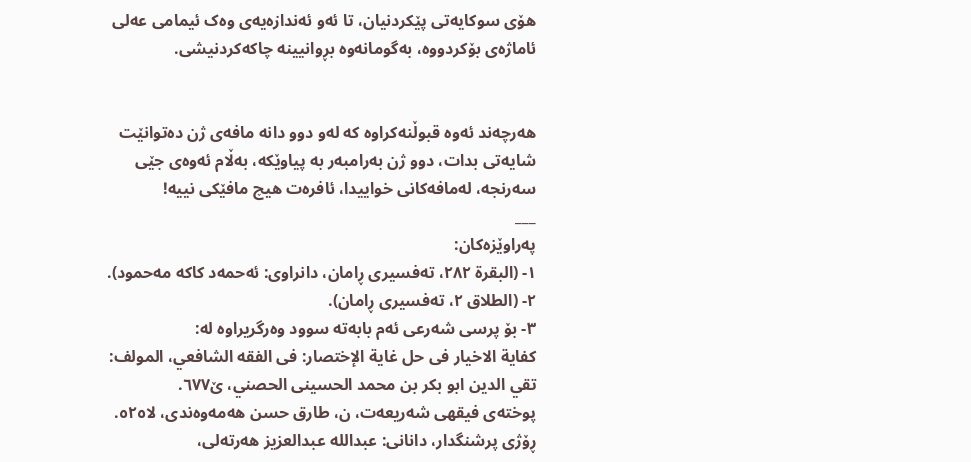ھۆی سوکایەتی پێکردنیان، تا ئەو ئەندازەیەی وەک ئیمامی عەلی ئاماژەی بۆکردووە، بەگومانەوە بڕوانیینە چاکەکردنیشی.


ھەرچەند ئەوە قبوڵنەکراوە کە لەو دوو دانە مافەی ژن دەتوانێت شایەتی بدات، دوو ژن بەرامبەر بە پیاوێکە، بەڵام ئەوەی جێی سەرنجە، لەمافەکانی خواییدا، ئافرەت ھیچ مافێکی نییە!
___
پەراوێزەکان:
١- (البقرة ٢٨٢، تەفسیری ڕامان، دانراوی: ئەحمەد کاکە مەحمود).
٢- (الطلاق ٢، تەفسیری ڕامان).
٣- بۆ پرسی شەرعی ئەم بابەتە سوود وەرگریراوە لە:
کفایة الاخیار فی حل غایة الإختصار: فی الفقە الشافعي، المولف: تقي الدین ابو بکر بن محمد الحسینی الحصني، ێ٦٧٧.
پوختەی فیقھی شەریعەت، ن، طارق حسن ھەمەوەندی، لا٥٢٥.
ڕۆژی پرشنگدار، دانانی: عبداللە عبدالعزیز ھەرتەلی،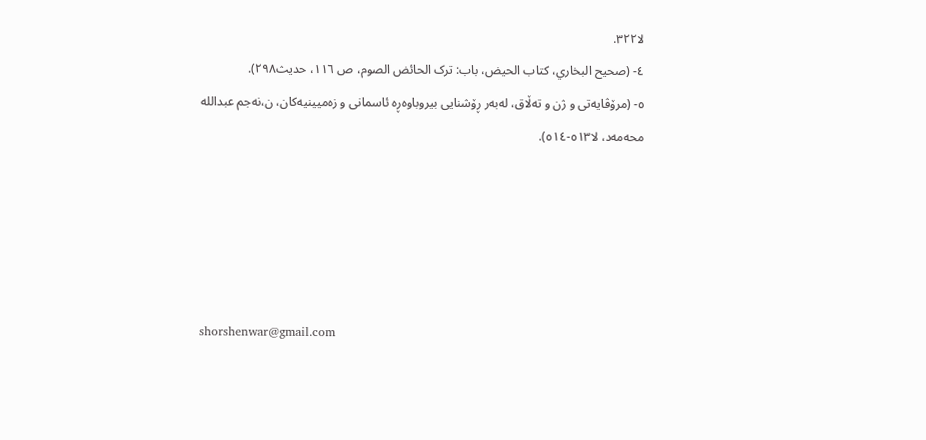لا٣٢٢.
٤- (صحیح البخاري، کتاب الحیض، باب: ترک الحائض الصوم، ص ١١٦، حدیث٢٩٨).
٥- (مرۆڤایەتی و ژن و تەڵاق، لەبەر ڕۆشنایی بیروباوەڕە ئاسمانی و زەمیینیەکان، ن،نەجم عبداللە محەمەد، لا٥١٣-٥١٤).





shorshenwar@gmail.com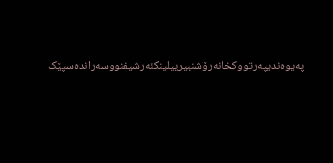په‌یوه‌ندیپه‌رتووکخانه‌رۆشنبیرییلینکئه‌رشیفنووسه‌رانده‌سپێک